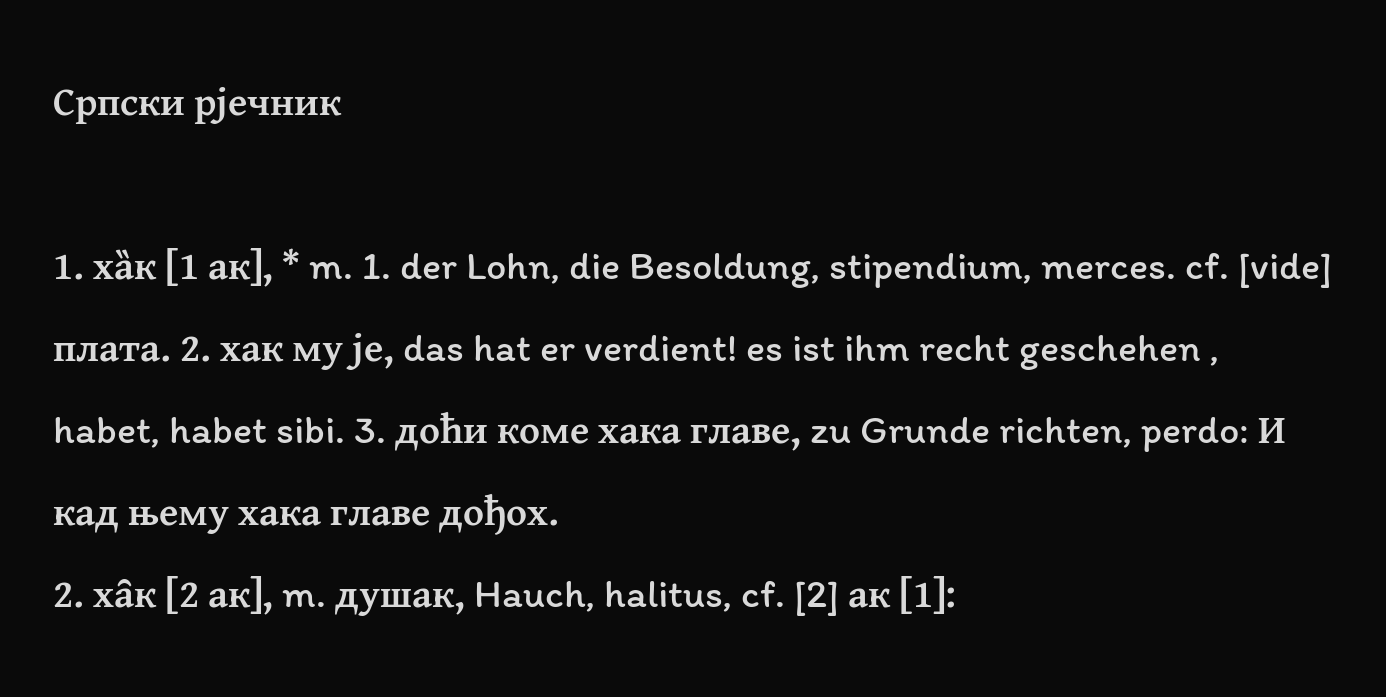Српски рјечник

1. ха̏к [1 ак], * m. 1. der Lohn, die Besoldung, stipendium, merces. cf. [vide] плата. 2. хак му је, das hat er verdient! es ist ihm recht geschehen , habet, habet sibi. 3. доћи коме хака главе, zu Grunde richten, perdo: И кад њему хака главе дођох.
2. ха̑к [2 ак], m. душак, Hauch, halitus, cf. [2] ак [1]: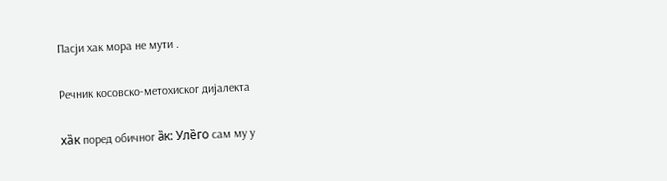Пасји хак мора не мути .

Речник косовско-метохиског дијалекта

ха̏к поред обичног а̏к: Уле̏го сам му у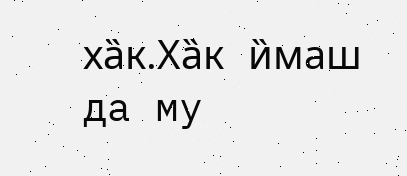ха̏к.Ха̏к и̏маш да му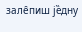зале̑пиш је̏дну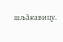шља̏кавицу.